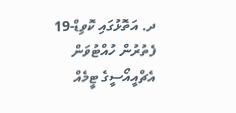ދ. އަތޮޅުގައި ކޮވިޑް-19 ފެތުރުން ހުއްޓުވަން އެޗްއީއޯސީގެ ޓީމެއް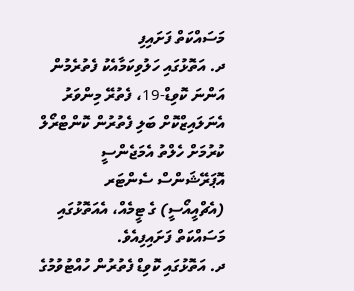މަސައްކަތް ފަށައިފި
ދ. އަތޮޅުގައި ހަލުވިކަމާއެކު ފެތުރެމުން އަންނަ ކޮވިޑް-19، ފެތުރޭ މިންވަރު އެނަލައިޒްކޮށް ބަލި ފެތުރުން ކޮންޓްރޯލް ކުރުމަށް ހެލްތު އެމަޖެންސީ އޮޕަރޭޝަންސް ސެންޓަރ (އެޗްއީއޯސީ) ގެ ޓީމެއް، އެއަތޮޅުގައި މަސައްކަތް ފަށައިފިއެވެ.
ދ. އަތޮޅުގައި ކޮވިޑް ފެތުރުން ހުއްޓުވުމުގެ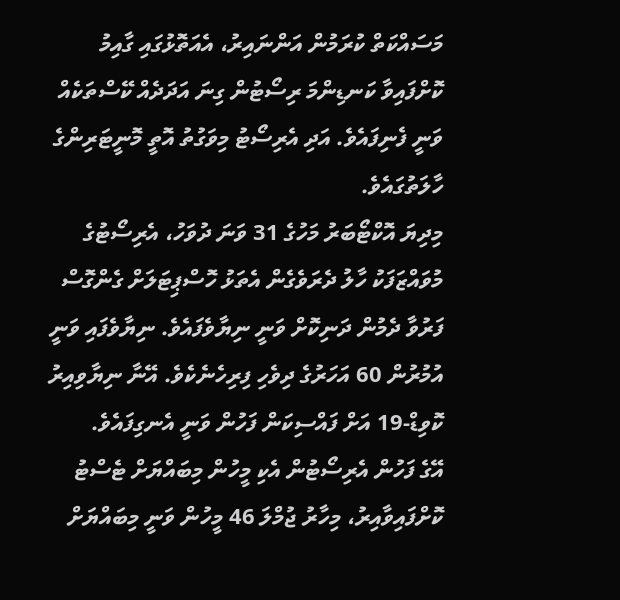މަސައްކަތް ކުރަމުން އަންނައިރު، އެއަތޮޅުގައި ގާއިމު ކޮށްފައިވާ ކަނޑިންމަ ރިސޯޓުން ގިނަ އަދަދެއް ކޭސްތަކެއް ވަނީ ފެނިފައެވެ. އަދި އެރިސޯޓު މިވަގުތު އޮތީ މޮނީޓަރިންގެ ހާލަތުގައެވެ.
މިދިޔަ އޮކްޓޯބަރު މަހުގެ 31 ވަނަ ދުވަހު، އެރިސޯޓުގެ މުވައްޒަފަކު ހާލު ދެރަވެގެން އެތަޅު ހޮސްޕިޓަލަށް ގެންގޮސް ފަރުވާ ދެމުން ދަނިކޮށް ވަނީ ނިޔާވެފައެވެ. ނިޔާވެފައި ވަނީ އުމުރުން 60 އަހަރުގެ ދިވެހި ފިރިހެނެކެވެ. އޭނާ ނިޔާވިއިރު ކޮވިޑް-19 އަށް ފައްސިކަން ފަހުން ވަނީ އެނގިފައެވެ.
އޭގެ ފަހުން އެރިސޯޓުން އެކި މީހުން މިބައްޔަށް ޓެސްޓު ކޮށްފައިވާއިރު، މިހާރު ޖުމްލަ 46 މީހުން ވަނީ މިބައްޔަށް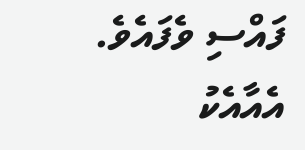ފައްސި ވެފައެވެ. އެއާއެކު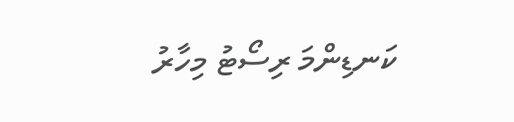ކަނޑިންމަ ރިސޯޓު މިހާރު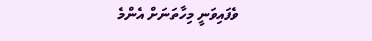ވެފައިވަނީ މިހާތަނަށް އެންމެ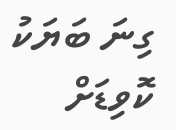ގިނަ ބަޔަކު ކޮވިޑަށް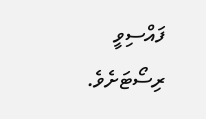ފައްސިވީ ރިސޯޓަށެވެ.